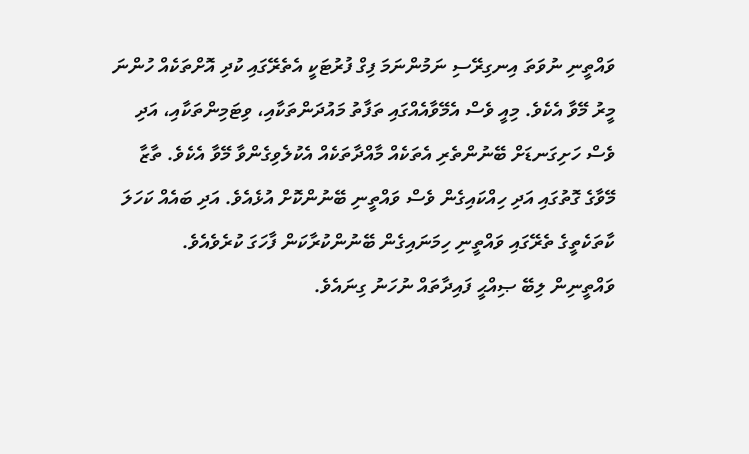ވައްތީނި ނުވަތަ އިނގިރޭސި ނަމުންނަމަ ފިގް ފުރުޓަކީ އެތެރޭގައި ކުދި އޮށްތަކެއް ހުންނަ މީރު މޭވާ އެކެވެ. މިއީ ވެސް އެމޭވާއެއްގައި ތަފާތު މައުދަންތަކާއި، ވިޓަމިންތަކާއި، އަދި ވެސް ހަށިގަނޑަށް ބޭނުންތެރި އެތަކެއް މާއްދާތަކެއް އެކުލެވިގެންވާ މޭވާ އެކެވެ. ތާޒާ މޭވާގެ ގޮތުގައި އަދި ހިއްކައިގެން ވެސް ވައްތީނި ބޭނުންކޮށް އުޅެއެވެ. އަދި ބައެއް ކަހަލަ ކާތަކެތީގެ ތެރޭގައި ވައްތީނި ހިމަނައިގެން ބޭނުންކުރާކަން ފާހަގަ ކުރެވެއެވެ.
ވައްތީނިން ލިބޭ ޞިއްޙީ ފައިދާތައް ނުހަނު ގިނައެވެ.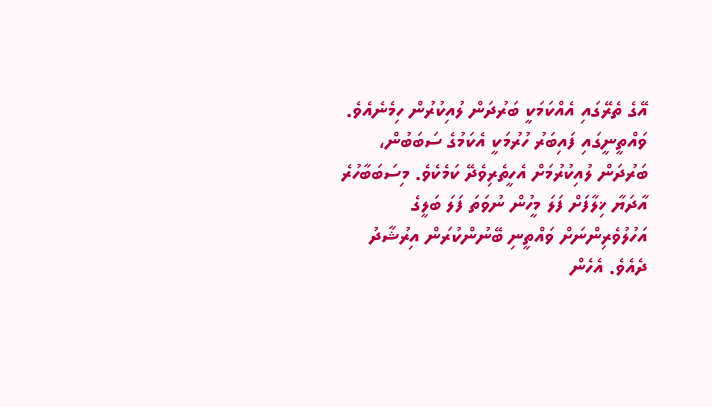އޭގެ ތެރޭގައި އެއްކަމަކީ ބަރުދަން ލުއިކުރުން ހިމެނެއެވެ. ވައްތީނީގައި ފައިބަރު ހުރުމަކީ އެކަމުގެ ސަބަބުން، ބަރުދަން ލުއިކުރުމަށް އެހީތެރިވެދޭ ކަމެކެވެ. މިސަބަބާހުރެ އާދަޔާ ޚިލާފަށް ފަލަ މީހުން ނުވަތަ ފަލަ ބަލީގެ އަހުލުވެރިންނަށް ވައްތީނި ބޭނުންކުރަން އިރުޝާދު ދެއެވެ. އެހެން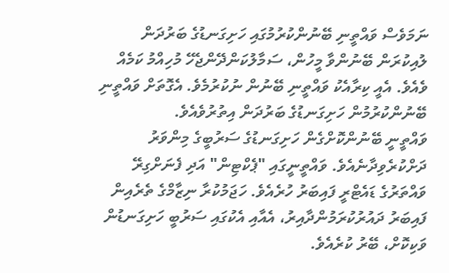ނަމަވެސް ވައްތީނި ބޭނުންކުރުމުގައި ހަށިގަނޑުގެ ބަރުދަން ލުއިކުރަން ބޭނުންވާ މީހުން، ސަމާލުކަންދޭންޖެހޭ މުހިއްމު ކަމެއް ވެއެވެ. އެއީ ކިރާއެކު ވައްތީނި ބޭނުން ނުކުރުމެވެ. އެގޮތަށް ވައްތީނި ބޭނުންކުރުމުން ހަށިގަނޑުގެ ބަރުދަން އިތުރުވެއެވެ.
ވައްތީނީ ބޭނުންކޮށްގެން ހަށިގަނޑުގެ ސަރުބީގެ މިންވަރު ދަށްކުރެވިދާނެއެވެ. ވައްތީނީގައި "ޕެކްޓިން" އަދި ފެނަށްގިރޭ ވައްތަރުގެ ޑައެޓްރީ ފައިބަރު ހުރެއެވެ. ހަޖަމުކުރާ ނިޒާމްގެ ތެރެއިން ފައިބަރު ދައުރުކުރަމުންދާއިރު، އެއާއި އެކުގައި ސަރުބީ ހަށިގަނޑުން ވަކިކޮށް، ބޭރު ކުރެއެވެ.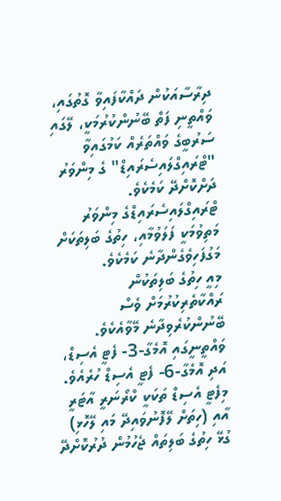ދިރާސާއަކުން ދައްކާފައިވާ ގޮތުގައި، ވައްތީނި ފަތް ބޭނުންކުރުމަކީ، ލޭގައި ސަރުބީގެ ވައްތަރެއް ކަމުގައިވާ "ޓްރައިގްލައިސެރައިޑް" ގެ މިންވަރު ދަށްކޮށްދޭ ކަމެކެވެ. ޓްރައިގްލައިސެރައިޑްގެ މިންވަރު މަތިވުމަކީ ފަލަވުމާއި، ހިތުގެ ބަލިތަކަށް މަގުފަހިވެގެންދާނެ ކަމެކެވެ.
މިއީ ހިތުގެ ބަލިތަކުން ރައްކާތެރިކުރުމަށް ވެސް ބޭނުންކުރެވިދާނެ މޭވާއެކެވެ. ވައްތީނީގައި އޮމެގާ-3- ފެޓީ އެސިޑް، އަދި އޮމެގާ-6- ފެޓީ އެސިޑް ހުރެއެވެ. މިފެޓީ އެސިޑް ތަކަކީ ކްރޯނަރީ އާޓަރީ އާއި (ހިތަށް ލޭފޮނުވައިދޭ މައި ލޭހޮޅި) ގުޅޭ ހިތުގެ ބަލިތައް ޖެހުމުން ދުރުކޮށްދޭ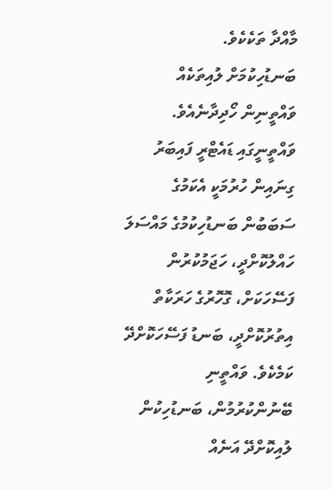މާއްދާ ތަކެކެވެ.
ބަނޑުހިކުމަށް ލުއިތަކެއް ވައްތީނިން ހޯދިދާނެއެވެ. ވައްތީނީގައި ޑައެޓްރީ ފައިބަރު ގިނައިން ހުރުމަކީ އެކަމުގެ ސަބަބުން ބަނޑުހިކުމުގެ މައްސަލަ ހައްލުކޮށްދީ، ހަޖަމުކުރުން ފަސޭހަކަށް، ގޮހޮރުގެ ހަރަކާތް އިތުރުކޮށްދީ، ބަނޑު ފަސޭހަކޮށްދޭ ކަމެކެވެ. ވައްތީނި ބޭނުންކުރުމުން، ބަނޑުހިކުން ލުއިކޮށްދޭ އަނެއް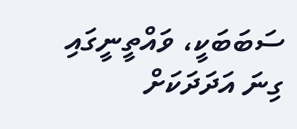ސަބަބަކީ، ވައްތީނީގައި ގިނަ އަދަދަކަށް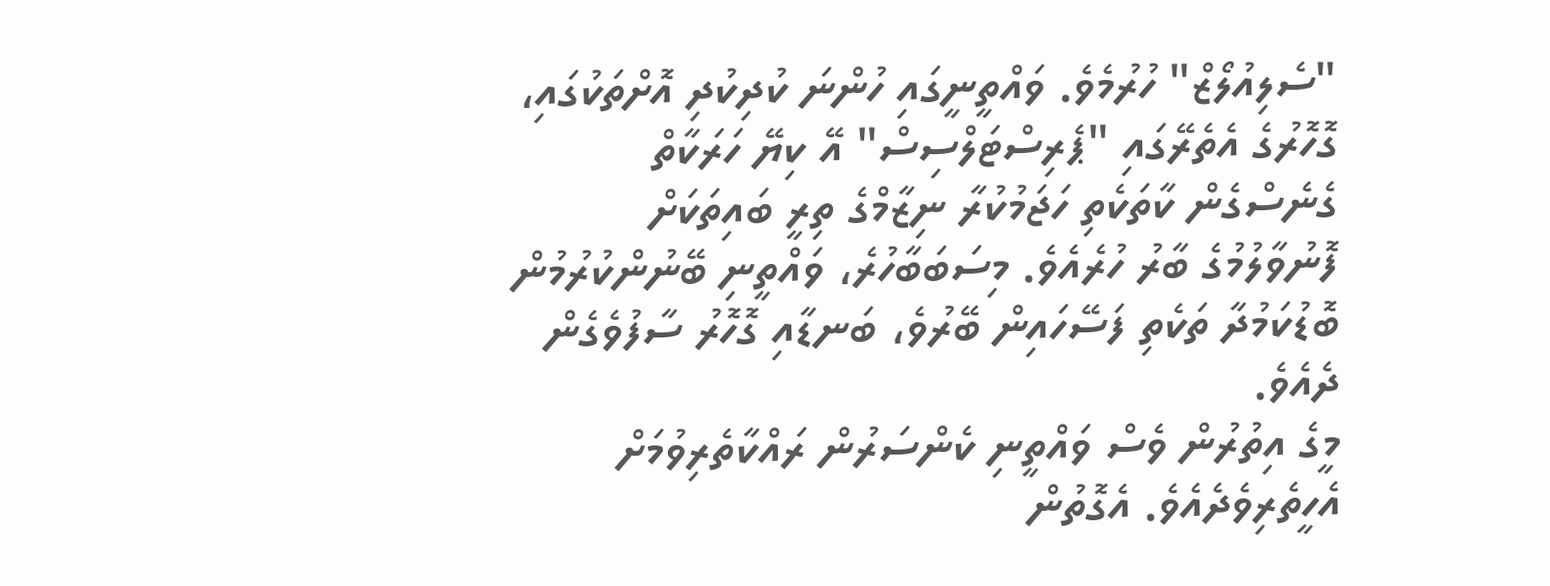"ސެލިއުލޯޒް" ހުރުމެވެ. ވައްތީނީގައި ހުންނަ ކުދިކުދި އޮށްތަކުގައި، ގޮހޮރުގެ އެތެރޭގައި "ޕެރިސްޓަލްސިސް" އޭ ކިޔޭ ހަރަކާތް ގެނެސްގެން ކާތަކެތި ހަޖަމުކުރާ ނިޒާމްގެ ތިރީ ބައިތަކަށް ފޮނުވާލުމުގެ ބާރު ހުރެއެވެ. މިސަބަބާހުރެ، ވައްތީނި ބޭނުންކުރުމުން ބޮޑުކަމުދާ ތަކެތި ފަސޭހައިން ބޭރުވެ، ބަނޑާއި ގޮހޮރު ސާފުވެގެން ދެއެވެ.
މީގެ އިތުރުން ވެސް ވައްތީނި ކެންސަރުން ރައްކާތެރިވުމަށް އެހީތެރިވެދެއެވެ. އެގޮތުން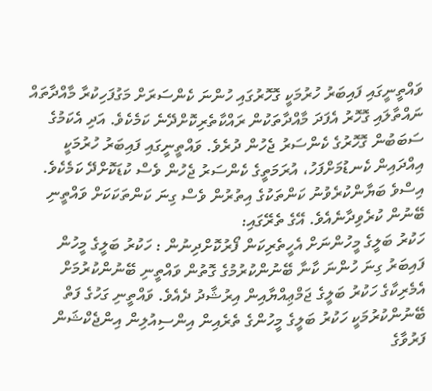ވައްތީނީގައި ފައިބަރު ހުރުމަކީ ގޮހޮރުގައި ހުންނަ ކެންސަރަށް މަގުފަހިކުރާ މާއްދާތައް ނައްތާލައި ގޮހޮރު އެފަދަ މާއްދާތަކުން ރައްކާތެރިކޮށްދޭނެ ކަމެކެވެ. އަދި އެކަމުގެ ސަބަބުން ގޮހޮރުގެ ކެންސަރު ޖެހުން ދުރެވެ. ވައްތީނީގައި ފައިބަރު ހުރުމަކީ އިއްދައިން ކެނޑުމަށްފަހު، އުރަމަތީގެ ކެންސަރު ޖެހުން ވެސް ކުޑަކޮށްދޭ ކަމެކެވެ.
އިސްވެ ބަޔާންކުރެވުނު ކަންތަކުގެ އިތުރުން ވެސް ގިނަ ކަންތަކަކަށް ވައްތީނި ބޭނުން ކުރެވިދާނެއެވެ. އޭގެ ތެރޭގައި:
ހަކުރު ބަލީގެ މީހުންނަށް އެހީތެރިކަން ފޯރުކޮށްދިނުން : ހަކުރު ބަލީގެ މީހުން ފައިބަރު ގިނަ ހުންނަ ކާނާ ބޭނުންކުރުމުގެ ގޮތުން ވައްތީނި ބޭނުންކުރުމަށް އެމެރިކާގެ ހަކުރު ބަލީގެ ޖަމްޢިއްޔާއިން އިރުޝާދު ދެއެވެ. ވައްތީނި ގަހުގެ ފަތް ބޭނުންކުރުމަކީ ހަކުރު ބަލީގެ މީހުންގެ ތެރެއިން އިންސިއުލިން އިންޖެކްޝަން ފަރުވާގެ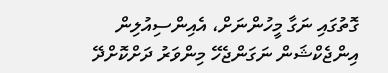ގޮތުގައި ނަގާ މީހުންނަށް، އެއިންސިއުލިން އިންޖެކްޝަން ނަގަންޖެހޭ މިންވަރު ދަށްކޮށްދޭ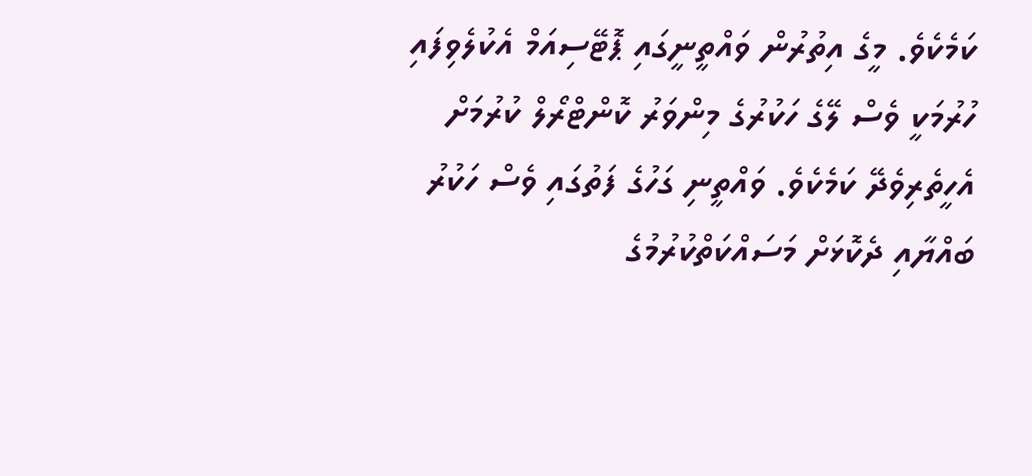ކަމެކެވެ. މީގެ އިތުރުން ވައްތީނީގައި ޕޮޓޭސިއަމް އެކުލެވިފައި ހުރުމަކީ ވެސް ލޭގެ ހަކުރުގެ މިންވަރު ކޮންޓްރޯލް ކުރުމަށް އެހީތެރިވެދޭ ކަމެކެވެ. ވައްތީނި ގަހުގެ ފަތުގައި ވެސް ހަކުރު ބައްޔާއި ދެކޮޅަށް މަސައްކަތްކުރުމުގެ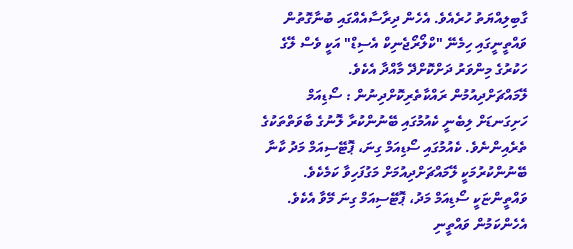ގާބިލިއްޔަތު ހުރެއެވެ. އެހެން ދިރާސާއެއްގައި ބުނާގޮތުން ވައްތީނީގައި ހިމެނޭ "ކްލޯރޯޖެނިކް އެސިޑް" އަކީ ވެސް ލޭގެ ހަކުރުގެ މިންވަރު ދަށްކޮށްދޭ މާއްދާ އެކެވެ.
ލޭމައްޗަށްދިއުމުން ރައްކާތެރިކޮށްދިނުން : ސޯޑިއަމް ހަށިގަނޑަށް ލިބެނީ ކެއުމުގައި ބޭނުންކުރާ ލޮނުގެ ބާވަތްތަކުގެ ތެރެއިންނެވެ. ކެއުމުގައި ސޯޑިއަމް ގިނަ، ޕޮޓޭސިއަމް މަދު ކާނާ ބޭނުންކުރުމަކީ ލޭމައްޗަށްދިއުމަށް މަގުފަހިވާ ކަމެކެވެ. ވައްތީންޏަކީ ސޯޑިއަމް މަދު، ޕޮޓޭސިއަމް ގިނަ މޭވާ އެކެވެ. އެހެންކަމުން ވައްތީނި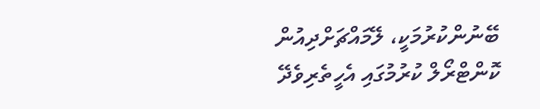ބޭނުންކުރުމަކީ، ލޭމައްޗަށްދިއުން ކޮންޓްރޯލް ކުރުމުގައި އެހީތެރިވެދޭ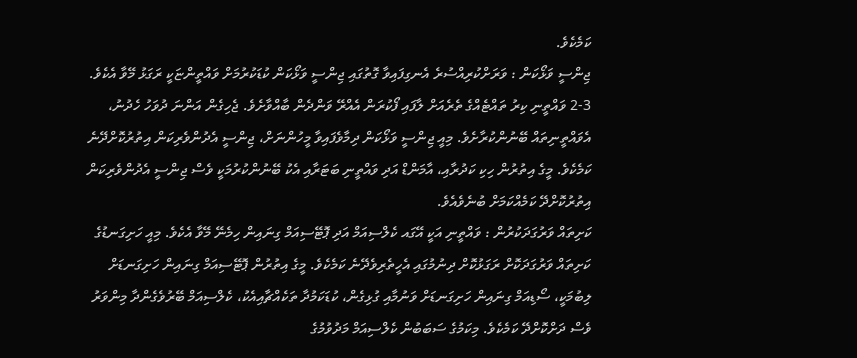ކަމެކެވެ.
ޖިންސީ ވަޅޯކަން : ވަރަށްކުރިއްސުރެ އެނގިފައިވާ ގޮތުގައި ޖިންސީ ވަޅޯކަން ކުޑަކުރުމަށް ވައްތީންޏަކީ ރަގަޅު މޭވާ އެކެވެ. 3-2 ވައްތީނި ކިރު ތައްޓެއްގެ ތެރެއަށް ލާފައި ފޯކުރަން އެއްރޭ ވަންދެން ބާއްވާށެވެ. ޖެހިގެން އަންނަ ދުވަހު ހެދުނު، އެވައްތީނިތައް ބޭނުންކުރާށެވެ. މިއީ ޖިންސީ ވަޅޯކަން ދިމާވެފައިވާ މީހުންނަށް، ޖިންސީ އެދުންވެރިކަން އިތުރުކޮށްދޭނެ ކަމެކެވެ. މީގެ އިތުރުން ހިކި ކަދުރާއި، އާމަންޑް އަދި ވައްތީނި ބަޓަރާއި އެކު ބޭނުންކުރުމަކީ ވެސް ޖިންސީ އެދުންވެރިކަން އިތުރުކޮށްދޭ ކަމެއްކަމަށް ބުނެވެއެވެ.
ކަށިތައް ވަރުގަދަކުރުން : ވައްތީނި އަކީ އޭގައ ކެލްސިއަމް އަދި ޕޮޓޭސިއަމް ގިނައިން ހިމެނޭ މޭވާ އެކެވެ. މިއީ ހަށިގަނޑުގެ ކަށިތައް ވަރުގަދަކޮށް ރަގަޅުކޮށް ދިނުމުގައި އެހީތެރިވެދޭނެ ކަމެކެވެ. މީގެ އިތުރުން ޕޮޓޭސިއަމް ގިނައިން ހަށިގަނޑަށް ލިބުމަކީ، ސޯޑިއަމް ގިނައިން ހަށިގަނޑަށް ވަނުމާއި ގުޅިގެން، ކުޑަކަމުދާ ތަކެއްޗާއިއެކު، ކެލްސިއަމް ބޭރުވެގެންދާ މިންވަރު ވެސް ދަށްކޮށްދޭ ކަމެކެވެ. މިކަމުގެ ސަބަބުން ކެލްސިއަމް މަދުވުމުގެ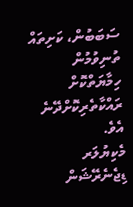ސަބަބުން، ކަށިތައް ތުނިވުމުން ހިމާޔަތްކޮށް ރައްކާތެރިކޮށްދޭނެ އެވެ.
މެކިޔުލަރ ޑިޖެނެރޭޝަން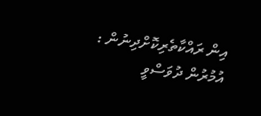އިން ރައްކާތެރިކޮށްދިނުން : އުމުރުން ދުވަސްވީ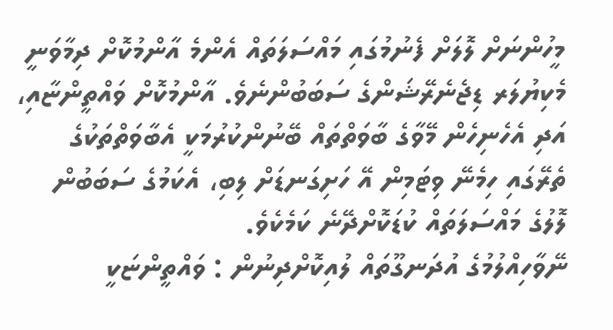މީހުންނަށް ލޮލަށް ފެނުމުގައި މައްސަލަތައް އެންމެ އާންމުކޮށް ދިމާވަނީ މެކިޔުލަރ ޑިޖެނެރޭޝަންގެ ސަބަބުންނެވެ. އާންމުކޮށް ވައްތީންޏާއި، އަދި އެހެނިހެން މޭވާގެ ބާވަތްތައް ބޭނުންކުރުމަކީ އެބާވަތްތަކުގެ ތެރޭގައި ހިމެނޭ ވިޓަމިން އޭ ހަށިގަނޑަށް ލިބި، އެކަމުގެ ސަބަބުން ލޮލުގެ މައްސަލަތައް ކުޑަކޮށްދޭނެ ކަމެކެވެ.
ނޭވާހިއްލުމުގެ އުދަނގޫތައް ލުއިކޮށްދިނުން : ވައްތީންޏަކީ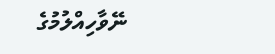ނޭވާހިއްލުމުގެ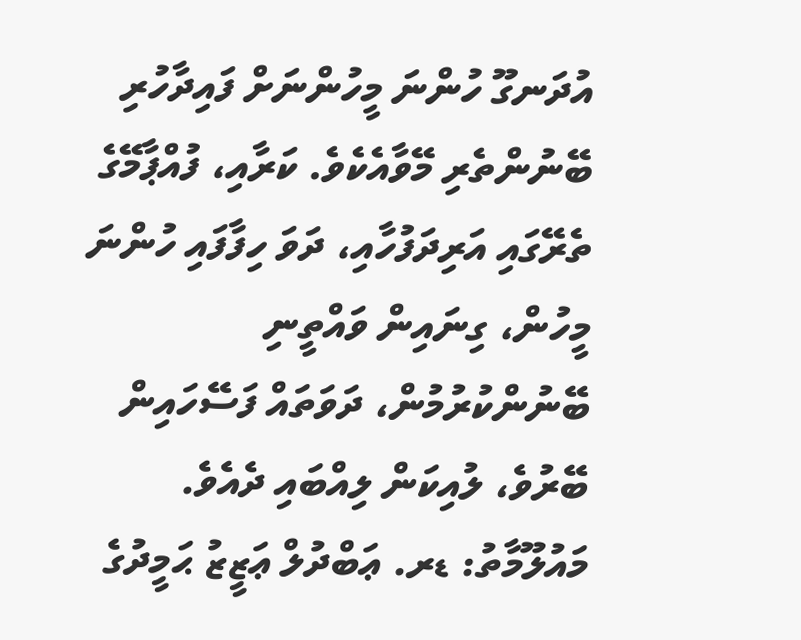އުދަނގޫ ހުންނަ މީހުންނަށް ފައިދާހުރި ބޭނުންތެރި މޭވާއެކެވެ. ކަރާއި، ފުއްޕާމޭގެ ތެރޭގައި އަރިދަފުހާއި، ދަވަ ހިފާފައި ހުންނަ މީހުން، ގިނައިން ވައްތީނި ބޭނުންކުރުމުން، ދަވަތައް ފަސޭހައިން ބޭރުވެ، ލުއިކަން ލިއްބައި ދެއެވެ.
މައުލޫމާތު: ޑރ. ޢަބްދުލް ޢަޒީޒު ޙަމީދުގެ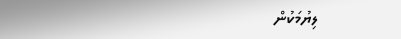ލިޔުމަކުން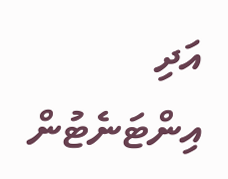އަދި އިންޓަނެޓުން